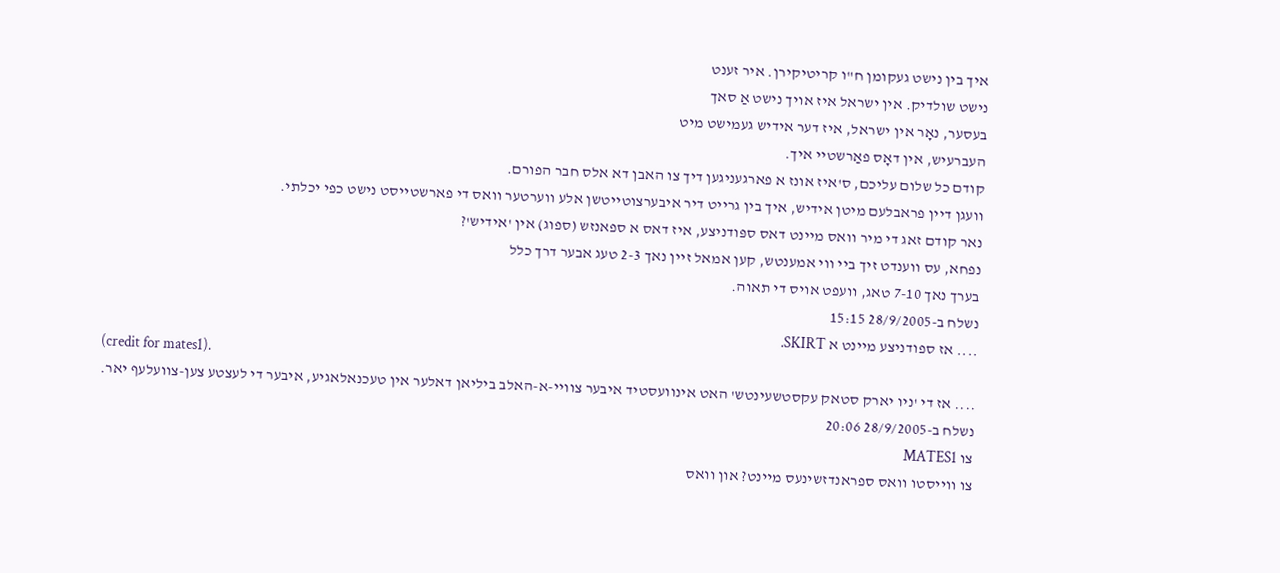איך בין נישט געקומן ח"ו קריטיקירן. איר זענט
נישט שולדיק. אין ישראל איז אויך נישט אַ סאך
בעסער, נאָר אין ישראל, איז דער אידיש געמישט מיט
העברעיש, אין דאָס פאַרשטיי איך.
קודם כל שלום עליכם, ס'איז אונז א פארגעניגען דיך צו האבן דא אלס חבר הפורם.
וועגן דיין פראבלעם מיטן אידיש, איך בין גרייט דיר איבערצוטייטשן אלע ווערטער וואס די פארשטייסט נישט כפי יכלתי.
נאר קודם זאג די מיר וואס מיינט דאס ספּודניצע, איז דאס א ספאנזש (ספוג) אין 'אידיש'?
נפחא, עס ווענדט זיך ביי ווי אמענטש, קען אמאל זיין נאך 2-3 טעג אבער דרך כלל
בערך נאך 7-10 טאג, וועפט אויס די תאוה.
נשלח ב-28/9/2005 15:15
.... אז ספודניצע מיינט א SKIRT.
(credit for mates1).
.... אז די 'ניו יארק סטאק עקסטשעינטש' האט אינוועסטיד איבער צוויי-א-האלב ביליאן דאלער אין טעכנאלאגיע, איבער די לעצטע צען-צוועלעף יאר.
נשלח ב-28/9/2005 20:06
צו MATES1
צו ווייסטו וואס ספראנדזשינעס מיינט? און וואס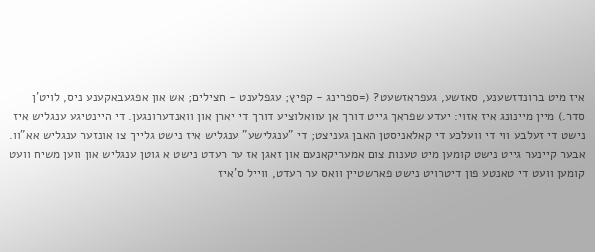איז מיט ברונדזשענע, סאזשע, געפראזשעט? (=ספרינג - קפיץ; עגפלענט - חצילים; אש און אפגעבאקענע ניס, לויט'ן סדר.) מיין מיינונג איז אזוי: יעדע שפראך גייט דורך אן עוואלוציע דורך די יארן און וואנדערונגען. די היינטיגע ענגליש איז נישט די זעלבע ווי די וועלכע די קאלאניסטן האבן געניצט; די "ענגלישע" ענגליש איז נישט גלייך צו אונזער ענגליש אא"וו. אבער קיינער גייט נישט קומען מיט טענות צום אמעריקאנעם און זאגן אז ער רעדט נישט א גוטן ענגליש און ווען משיח וועט קומען וועט די טאנטע פון דיטרויט נישט פארשטיין וואס ער רעדט, ווייל ס'איז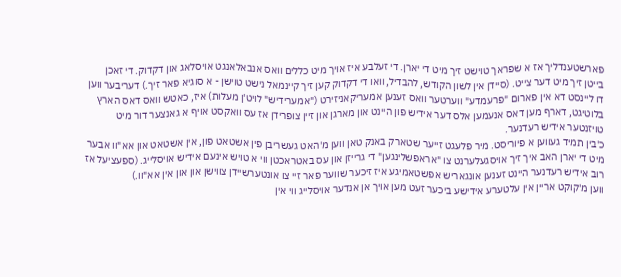פארשטענדליך אז א שפראך טוישט זיך מיט די יארן. די זעלבע איז אויך מיט כללים וואס אנבאלאנגט אויסלאג און דקדוק. די זאכן בייטן זיך מיט דער צייט. (סיידן אין לשון הקודש, להבדיל, וואו די דקדוק קען זיך קיינמאל נישט טוישן - א סוגיא פאר זיך.) דעריבער ווען דו ליינסט דא אין פארום "פרעמדע" ווערטער וואס זענען אמעריקאניזירט ("אמערידיש" לויט'ן מעלות) איז, כאטש וואס דאס הארץ בלוטיגט, דארף מען דאס אנעמען אלס דער אידיש פון היינט און מארגן און זיין צופרידן אז עס וואקסט אויף א גאנצער דור מיט טויזנטער אידיש רעדנער.
כ'בין תמיד געווען א פיוריסט. מיר פלעגט זייער שטארק באנק טאן ווען מ'האט געשריבן פין אשטאט פון, אין אשטאט און אא"וו אבער מיט די יארן האב איך זיך אויסגעלערנט צו "אראפשלינגען" די גרייזן און עס באטראכטן ווי א טויש אינעם אידיש אויסלייג. (ספעציעל אז רוב אידיש רעדנער היינט זענען אונגאריש אפשטאמיגע איז זיכער שווער פאר זיי צו אונטערשיידן צווישן און און אין אא"וו.)
ווען מ'קוקט אריין אין עלטערע אידישע ביכער זעט מען אויך אן אנדער אויסלייג ווי אין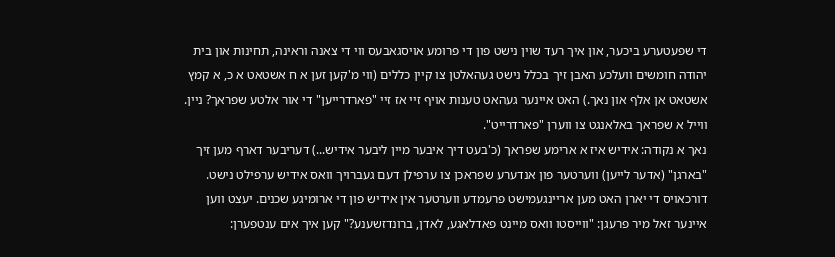די שפעטערע ביכער, און איך רעד שוין נישט פון די פרומע אויסגאבעס ווי די צאנה וראינה, תחינות און בית יהודה חומשים וועלכע האבן זיך בכלל נישט געהאלטן צו קיין כללים (ווי מ'קען זען א ח אשטאט א כ, א קמץ אשטאט אן אלף און נאך.) האט איינער געהאט טענות אויף זיי אז זיי "פארדרייען" די אור אלטע שפראך? ניין. ווייל א שפראך באלאנגט צו ווערן "פארדרייט".
נאך א נקודה: אידיש איז א ארימע שפראך (כ'בעט דיך איבער מיין ליבער אידיש...) דעריבער דארף מען זיך "בארגן" (אדער לייען) ווערטער פון אנדערע שפראכן צו ערפילן דעם געברויך וואס אידיש ערפילט נישט. דורכאויס די יארן האט מען אריינגעמישט פרעמדע ווערטער אין אידיש פון די ארומיגע שכנים. יעצט ווען איינער זאל מיר פרעגן: "ווייסטו וואס מיינט פאדלאגע, לאדן, ברונדזשענע?" קען איך אים ענטפערן: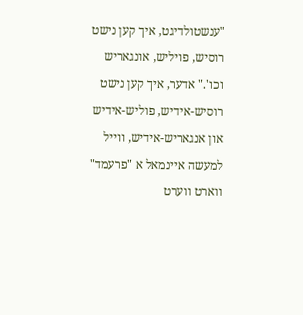"ענשטולדיגט, איך קען נישט רוסיש, פויליש, אונגאריש וכו'." אדער, איך קען נישט רוסיש-אידיש, פוליש-אידיש און אנגאריש-אידיש, ווייל למעשה איינמאל א "פרעמד" ווארט ווערט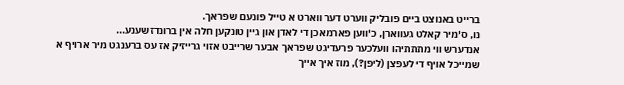ברייט באנוצט ביים פובליק ווערט דער ווארט א טייל פונעם שפראך.
נו, ס'מיר קאלט געווארן, כ'ווען פארמאכן די לאדן און גיין טונקען חלה אין ברונדזשענע...
אנדערש ווי מתתתיהו וועלכער פרעדיגט שפראך אבער שרייבט אזוי גרייזיק אז עס ברענגט מיר ארויף א שמייכל אויף די לעפצן (ליפן?), מוז איך אייך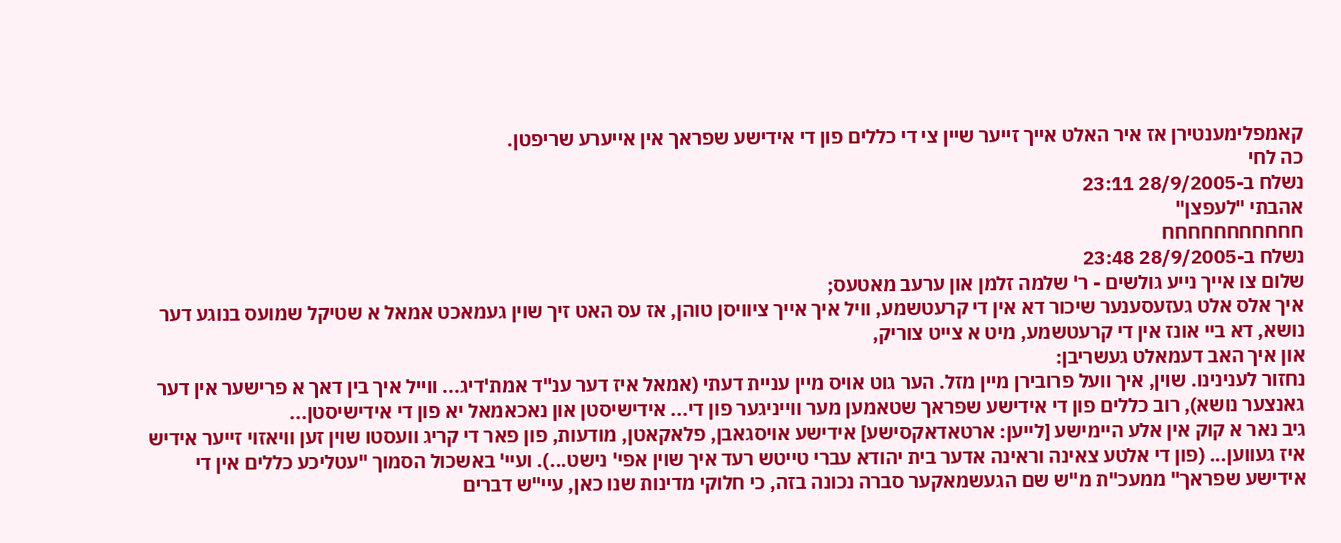קאמפלימענטירן אז איר האלט אייך זייער שיין צי די כללים פון די אידישע שפראך אין אייערע שריפטן.
כה לחי
נשלח ב-28/9/2005 23:11
אהבתי "לעפצן"
חחחחחחחחחחח
נשלח ב-28/9/2005 23:48
שלום צו אייך נייע גולשים - ר' שלמה זלמן און ערעב מאטעס;
איך אלס אלט געזעסענער שיכור דא אין די קרעטשמע, וויל איך אייך ציוויסן טוהן, אז עס האט זיך שוין געמאכט אמאל א שטיקל שמועס בנוגע דער נושא, דא ביי אונז אין די קרעטשמע, מיט א צייט צוריק,
און איך האב דעמאלט געשריבן:
נחזור לענינינו. שוין, איך וועל פרובירן מיין מזל. הער גוט אויס מיין עניית דעתי (אמאל איז דער ענ"ד אמת'דיג... ווייל איך בין דאך א פרישער אין דער גאנצער נושא), רוב כללים פון די אידישע שפראך שטאמען מער ווייניגער פון די... אידישיסטן און נאכאמאל יא פון די אידישיסטן...
גיב נאר א קוק אין אלע היימישע [לייען: ארטאדאקסישע] אידישע אויסגאבן, פלאקאטן, מודעות, פון פאר די קריג וועסטו שוין זען וויאזוי זייער אידיש איז געווען... (פון די אלטע צאינה וראינה אדער בית יהודא עברי טייטש רעד איך שוין אפי' נישט...). ועיי' באשכול הסמוך "עטליכע כללים אין די אידישע שפראך" ממעכ"ת מ"ש שם הגעשמאקער סברה נכונה בזה, כי חלוקי מדינות שנו כאן, עיי"ש דברים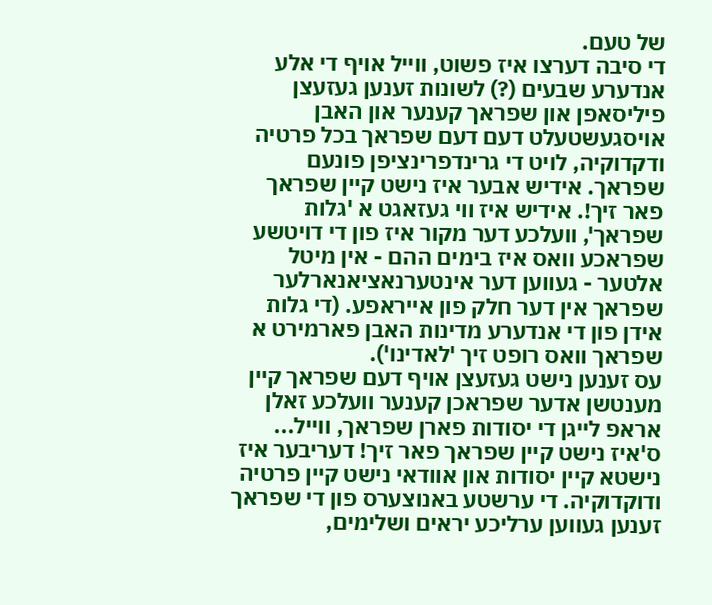של טעם.
די סיבה דערצו איז פשוט, ווייל אויף די אלע אנדערע שבעים (?) לשונות זענען געזעצן פיליסאפן און שפראך קענער און האבן אויסגעשטעלט דעם דעם שפראך בכל פרטיה ודקדוקיה, לויט די גרינדפרינציפן פונעם שפראך. אידיש אבער איז נישט קיין שפראך פאר זיך!. אידיש איז ווי געזאגט א 'גלות שפראך', וועלכע דער מקור איז פון די דויטשע שפראכע וואס איז בימים ההם - אין מיטל אלטער - געווען דער אינטערנאציאנארלער שפראך אין דער חלק פון אייראפע. (די גלות אידן פון די אנדערע מדינות האבן פארמירט א שפראך וואס רופט זיך 'לאדינו').
עס זענען נישט געזעצן אויף דעם שפראך קיין מענטשן אדער שפראכן קענער וועלכע זאלן אראפ לייגן די יסודות פארן שפראך, ווייל... ס'איז נישט קיין שפראך פאר זיך! דעריבער איז נישטא קיין יסודות און אוודאי נישט קיין פרטיה ודוקדוקיה. די ערשטע באנוצערס פון די שפראך זענען געווען ערליכע יראים ושלימים,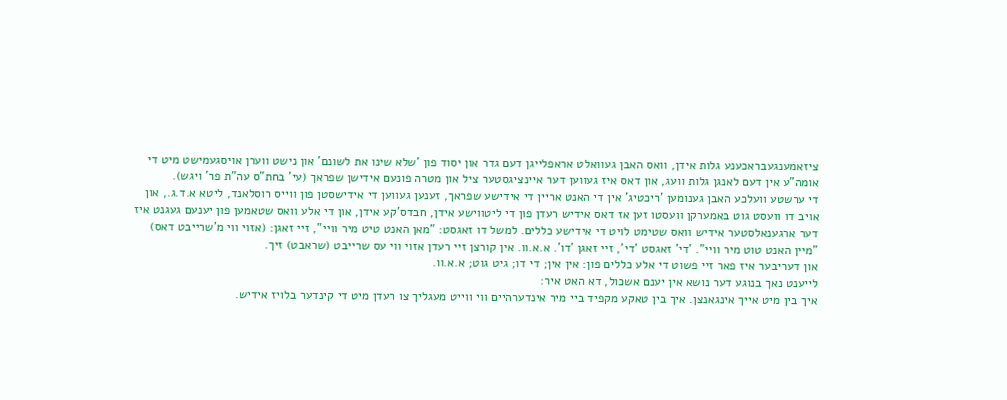ציזאמענגעבראכענע גלות אידן, וואס האבן געוואלט אראפלייגן דעם גדר און יסוד פון 'שלא שינו את לשונם' און נישט ווערן אויסגעמישט מיט די אומה"ע אין דעם לאנגן גלות וועג, און דאס איז געווען דער איינציגסטער ציל און מטרה פונעם אידישן שפראך (עי' בחת"ס עה"ת פר' ויגש).
די ערשטע וועלכע האבן גענומען 'ריכטיג' אין די האנט אריין די אידישע שפראך, זענען געווען די אידישסטן פון ווייס רוסלאנד, ליטא א.ד.ג., און אויב דו וועסט גוט באמערקן וועסטו זען אז דאס אידיש רעדן פון די ליטווישע אידן, חבדס'קע אידן, און די אלע וואס שטאמען פון יענעם געגנט איז דער ארגענאלסטער אידיש וואס שטימט לויט די אידישע כללים. למשל דו זאגסט: "מאן האנט טיט מיר וויי", זיי זאגן: (אזוי ווי מ'שרייבט דאס) "מיין האנט טוט מיר וויי". 'די' זאגסט 'די', זיי זאגן 'דו'. א.א.וו. אין קורצן זיי רעדן אזוי ווי עס שרייבט (שראבט) זיך.
און דעריבער איז פאר זיי פשוט די אלע כללים פון: אין אין; די דו; גיט גוט; א.א.וו.
לייענט נאך בנוגע דער נושא אין יענם אשכול, דא האט איר:
איך בין מיט אייך אינגאנצן. איך בין טאקע מקפיד ביי מיר אינדערהיים ווי ווייט מעגליך צו רעדן מיט די קינדער בלויז אידיש.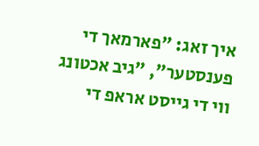איך זאג: "פארמאך די פענסטער", "גיב אכטונג ווי די גייסט אראפ די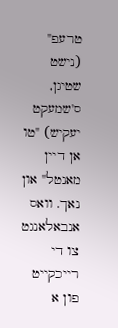טרעפ" (נישט שטיגן, ס'שמעקט יעקיש) "טו אן דיין מאנטל" און נאך. וואס אנבאלאנגט צו די רייכקייט פון א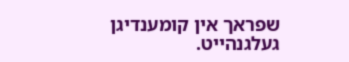שפראך אין קומענדיגן געלגנהייט.